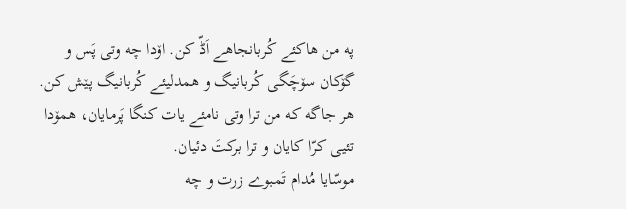په من هاکئے کُربانجاهے اَڈّ کن. اۆدا چه وتی پَس و گۆکان سۆچَگی کُربانیگ و همدلیئے کُربانیگ پێش کن. هر جاگه که من ترا وتی نامئے یات کنگا پَرمایان، همۆدا تئیی کرّا کایان و ترا برکتَ دئیان.
موسّایا مُدام تَمبوے زرت و چه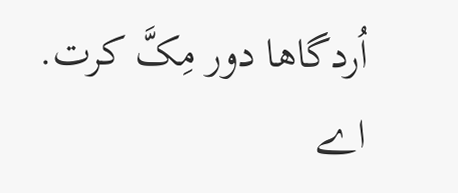اُردگاها دور مِکَّ کرت. اے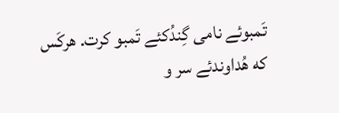تَمبوئے نامی گِندُکئے تَمبو کرت. هرکَس که هُداوندئے سر و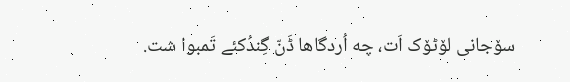سۆجانی لۆٹۆک اَت، چه اُردگاها ڈَنّ گِندُکئے تَمبوا شت.